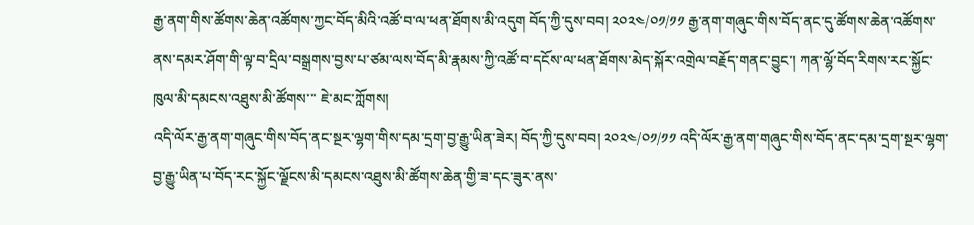རྒྱ་ནག་གིས་ཚོགས་ཆེན་འཚོགས་ཀྱང་བོད་མིའི་འཚོ་བ་ལ་ཕན་ཐོགས་མི་འདུག བོད་ཀྱི་དུས་བབ། ༢༠༢༤/༠༡/༡༡ རྒྱ་ནག་གཞུང་གིས་བོད་ནང་དུ་ཚོགས་ཆེན་འཚོགས་ནས་དམར་ཤོག་གི་ལྟ་བ་དྲིལ་བསྒྲགས་བྱས་པ་ཙམ་ལས་བོད་མི་རྣམས་ཀྱི་འཚོ་བ་དངོས་ལ་ཕན་ཐོགས་མེད་སྐོར་འགྲེལ་བརྗོད་གནང་བྱུང་། ཀན་ལྷོ་བོད་རིགས་རང་སྐྱོང་ཁུལ་མི་དམངས་འཐུས་མི་ཚོགས་་་ ཇེ་མང་ཀློགས།
འདི་ལོར་རྒྱ་ནག་གཞུང་གིས་བོད་ནང་སྔར་ལྷག་གིས་དམ་དྲག་བྱ་རྒྱུ་ཡིན་ཟེར། བོད་ཀྱི་དུས་བབ། ༢༠༢༤/༠༡/༡༡ འདི་ལོར་རྒྱ་ནག་གཞུང་གིས་བོད་ནང་དམ་དྲག་སྔར་ལྷག་བྱ་རྒྱུ་ཡིན་པ་བོད་རང་སྐྱོང་ལྗོངས་མི་དམངས་འཐུས་མི་ཚོགས་ཆེན་གྱི་ཟ་དང་ཟུར་ནས་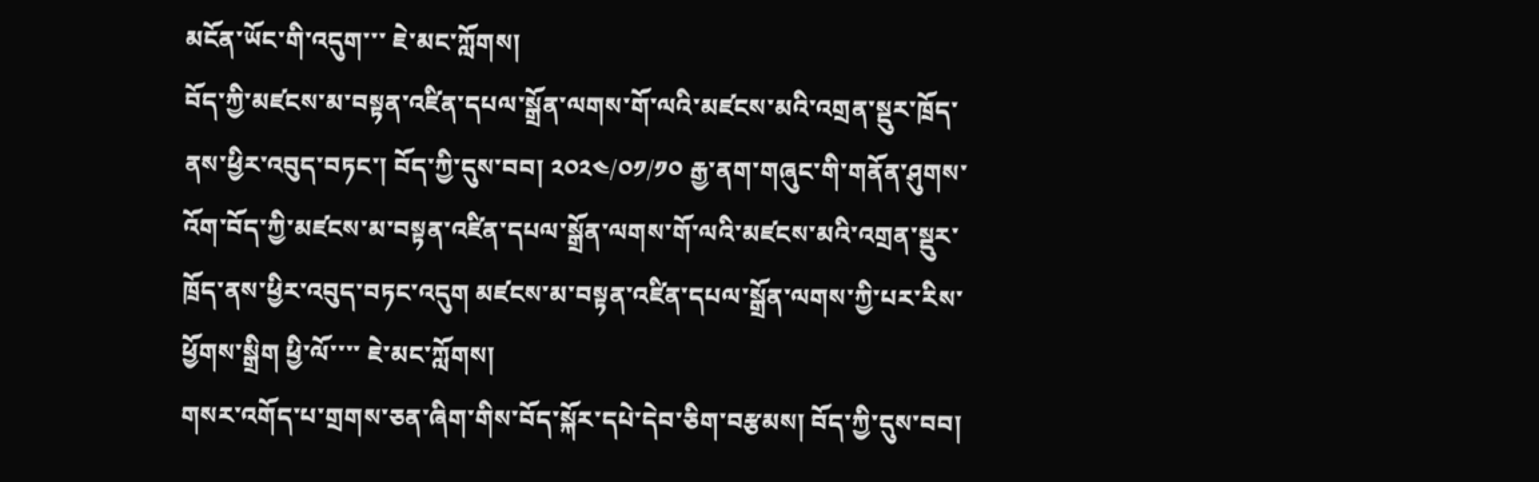མངོན་ཡོང་གི་འདུག་་་ ཇེ་མང་ཀློགས།
བོད་ཀྱི་མཛངས་མ་བསྟན་འཛིན་དཔལ་སྒྲོན་ལགས་གོ་ལའི་མཛངས་མའི་འགྲན་སྡུར་ཁྲོད་ནས་ཕྱིར་འབུད་བཏང་། བོད་ཀྱི་དུས་བབ། ༢༠༢༤/༠༡/༡༠ རྒྱ་ནག་གཞུང་གི་གནོན་ཤུགས་འོག་བོད་ཀྱི་མཛངས་མ་བསྟན་འཛིན་དཔལ་སྒྲོན་ལགས་གོ་ལའི་མཛངས་མའི་འགྲན་སྡུར་ཁྲོད་ནས་ཕྱིར་འབུད་བཏང་འདུག མཛངས་མ་བསྟན་འཛིན་དཔལ་སྒྲོན་ལགས་ཀྱི་པར་རིས་ཕྱོགས་སྒྲིག ཕྱི་ལོ་་་་ ཇེ་མང་ཀློགས།
གསར་འགོད་པ་གྲགས་ཅན་ཞིག་གིས་བོད་སྐོར་དཔེ་དེབ་ཅིག་བརྩམས། བོད་ཀྱི་དུས་བབ།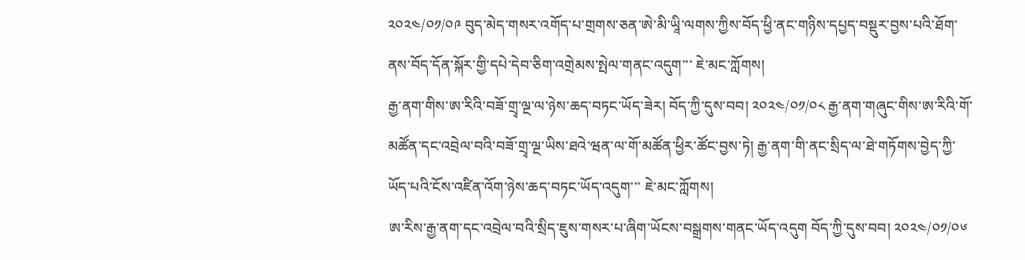༢༠༢༤/༠༡/༠༩ བུད་མེད་གསར་འགོད་པ་གྲགས་ཅན་ཨེ་མི་ཡཱི་ལགས་ཀྱིས་བོད་ཕྱི་ནང་གཉིས་དཔྱད་བསྡུར་བྱས་པའི་ཐོག་ནས་བོད་དོན་སྐོར་གྱི་དཔེ་དེབ་ཅིག་འགྲེམས་སྤེལ་གནང་འདུག་་་ ཇེ་མང་ཀློགས།
རྒྱ་ནག་གིས་ཨ་རིའི་བཟོ་གྲྭ་ལྔ་ལ་ཉེས་ཆད་བཏང་ཡོད་ཟེར། བོད་ཀྱི་དུས་བབ། ༢༠༢༤/༠༡/༠༨ རྒྱ་ནག་གཞུང་གིས་ཨ་རིའི་གོ་མཚོན་དང་འབྲེལ་བའི་བཟོ་གྲྭ་ལྔ་ཡིས་ཐའེ་ཝན་ལ་གོ་མཚོན་ཕྱིར་ཚོང་བྱས་ཏེ། རྒྱ་ནག་གི་ནང་སྲིད་ལ་ཐེ་གཏོགས་བྱེད་ཀྱི་ཡོད་པའི་ངོས་འཛིན་འོག་ཉེས་ཆད་བཏང་ཡོད་འདུག་་་ ཇེ་མང་ཀློགས།
ཨ་རིས་རྒྱ་ནག་དང་འབྲེལ་བའི་སྲིད་ཇུས་གསར་པ་ཞིག་ཡོངས་བསྒྲགས་གནང་ཡོད་འདུག བོད་ཀྱི་དུས་བབ། ༢༠༢༤/༠༡/༠༦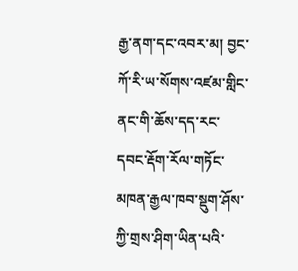རྒྱ་ནག་དང་འབར་མ། བྱང་ཀོ་རི་ཡ་སོགས་འཛམ་གླིང་ནང་གི་ཆོས་དད་རང་དབང་རྡོག་རོལ་གཏོང་མཁན་རྒྱལ་ཁབ་སྡུག་ཤོས་ཀྱི་གྲས་ཤིག་ཡིན་པའི་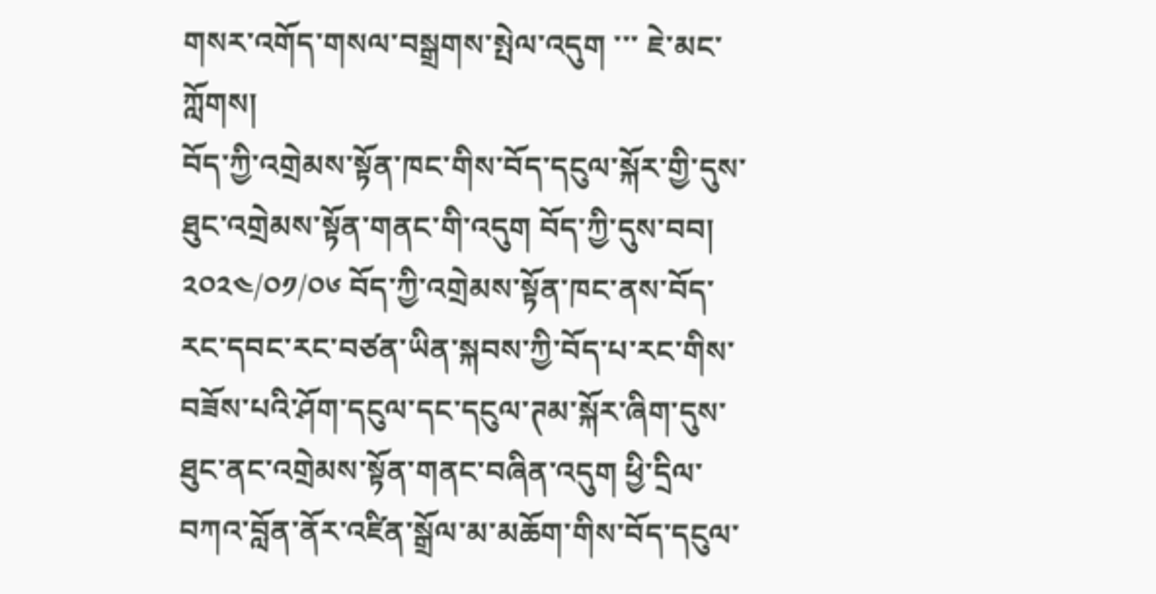གསར་འགོད་གསལ་བསྒྲགས་སྤེལ་འདུག ་་་ ཇེ་མང་ཀློགས།
བོད་ཀྱི་འགྲེམས་སྟོན་ཁང་གིས་བོད་དངུལ་སྐོར་གྱི་དུས་ཐུང་འགྲེམས་སྟོན་གནང་གི་འདུག བོད་ཀྱི་དུས་བབ། ༢༠༢༤/༠༡/༠༦ བོད་ཀྱི་འགྲེམས་སྟོན་ཁང་ནས་བོད་རང་དབང་རང་བཙན་ཡིན་སྐབས་ཀྱི་བོད་པ་རང་གིས་བཟོས་པའི་ཤོག་དངུལ་དང་དངུལ་ཊམ་སྐོར་ཞིག་དུས་ཐུང་ནང་འགྲེམས་སྟོན་གནང་བཞིན་འདུག ཕྱི་དྲིལ་བཀའ་བློན་ནོར་འཛིན་སྒྲོལ་མ་མཆོག་གིས་བོད་དངུལ་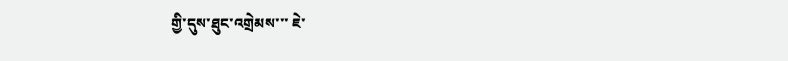གྱི་དུས་ཐུང་འགྲེམས་་་ ཇེ་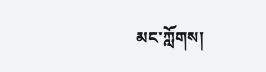མང་ཀློགས།